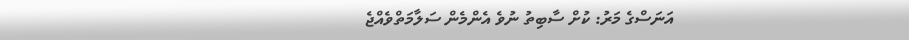އަނަސްގެ މަރު: ކުށް ސާބިތު ނުވެ އެންމެން ސަލާމަތްވެއްޖެ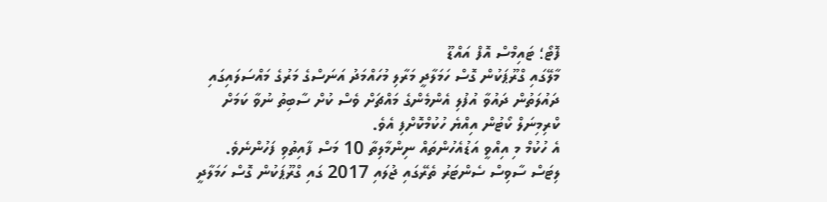ފޮޓޯ؛ ޓައިމްސް އޮފް އައްޑޫ
މާލޭގައި ގްރޫޕަކުން ގޮސް ހަމަލާދީ މަރާލި މުހައްމަދު އަނަސްގެ މަރުގެ މައްސަލައިގައި ދައުލަތުން ދައުވާ އުފުލި އެންމެންގެ މައްޗަށް ވެސް ކުށް ސާބިތު ނުވާ ކަމަށް ކްރިމިނަލް ކޯޓުން އިއްޔެ ހުކުމްކޮށްފި އެވެ.
އެ ހުކުމް މި އިއްވީ އަޑުއެހުންތައް ނިންމާލިތާ 10 މަސް ފާއިތުވި ފަހުންނެވެ.
ލިޓަސް ސާވިސް ސެންޓަރު ތެރޭގައި ޖުލައި 2017 ގައި ގްރޫޕަކުން ގޮސް ހަމަލާދީ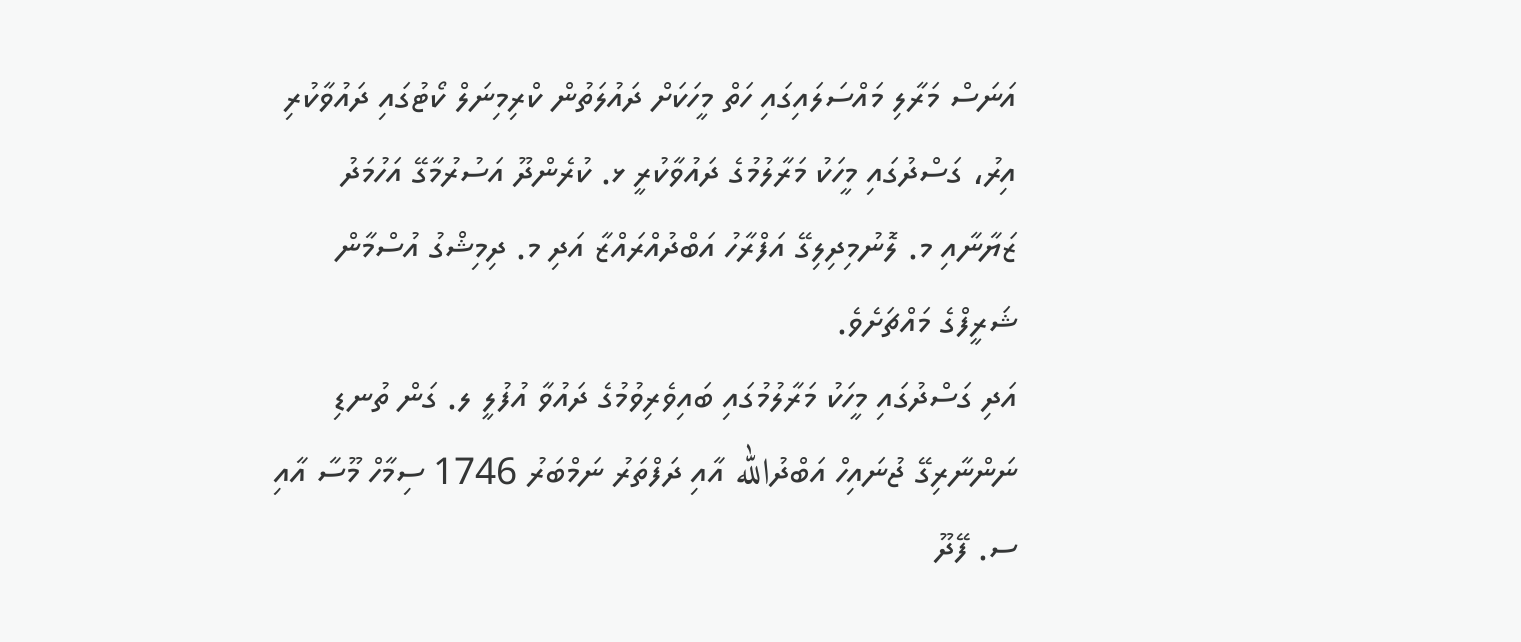އަނަސް މަރާލި މައްސަލައިގައި ހަތް މީހަކަށް ދައުލަތުން ކްރިމިނަލް ކޯޓުގައި ދައުވާކުރި އިރު، ގަސްދުގައި މީހަކު މަރާލުމުގެ ދައުވާކުރީ ޅ. ކުރެންދޫ އަސުރުމާގޭ އަހުމަދު ޒަޔާނާއި މ. ލޮނުމިދިލިގޭ އަފްރާހު އަބްދުއްރައްޒާ އަދި މ. ދިމިޝްގު އުސްމާން ޝަރީފްގެ މައްޗަށެވެ.
އަދި ގަސްދުގައި މީހަކު މަރާލުމުގައި ބައިވެރިވުމުގެ ދައުވާ އުފުލީ ލ. ގަން ތުނޑި ނަންނާރިގޭ ޖުނައިހް އަބްދުالله އާއި ދަފްތަރު ނަމްބަރު 1746 ސިމާހް މޫސާ އާއި ސ. ފޭދޫ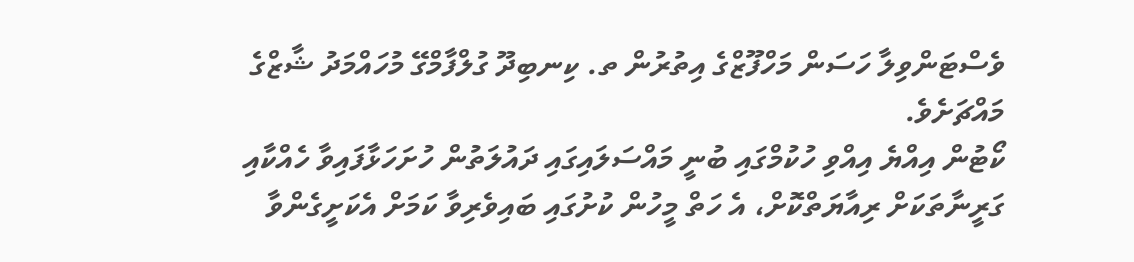ވެސްޓަންވިލާ ހަސަން މަހްފޫޒްގެ އިތުރުން ތ. ކިނބިދޫ ގުލްފާމްގޭ މުހައްމަދު ޝާޒްގެ މައްޗަށެވެ.
ކޯޓުން އިއްޔެ އިއްވި ހުކުމްގައި ބުނީ މައްސަލައިގައި ދައުލަތުން ހުށަހަޅާފައިވާ ހެއްކާއި ގަރީނާތަކަށް ރިއާޔަތްކޮށް، އެ ހަތް މީހުން ކުށުގައި ބައިވެރިވާ ކަމަށް އެކަށީގެންވާ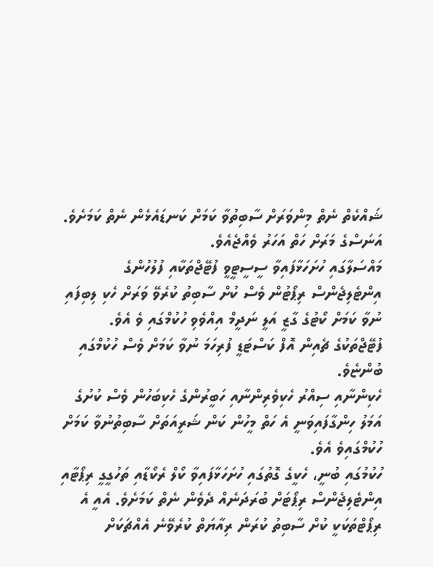ޝައްކެތް ނެތް މިންވަރަށް ސާބިތުވާ ކަމަށް ކަނޑައެޅެން ނެތް ކަމަށެވެ.
އަނަސްގެ މަރަށް ހަތް އަހަރު ވެއްޖެއެވެ.
މައްސަލާގައި ހުށަހަޅާފައިވާ ސީސީޓީވީ ފުޓޭޖްތަކާއި ފުލުހުންގެ އިންޓެލިޖެންސް ރިޕޯޓުން ވެސް ކުށް ސާބިތު ކުރެވޭ ވަރަށް ހެކި ލިބިފައި ނުވާ ކަމަށް ކޯޓުގެ ގާޒީ އަލީ ނަދީމް އިއްވެވި ހުކުމްގައި ވެ އެވެ. ފުޓޭޖްތަކުގެ ޗެއިން އޮފް ކަސްޓަޑީ ފުރިހަމަ ނުވާ ކަމަށް ވެސް ހުކުމްގައި ބުންޏެވެ.
ހެކިންނާއި ސިއްރު ހެކިވެރިންނާއި ހަބީރުންގެ ހެކިބަހުން ވެސް ކުށުގެ އަމަލު ހިންގާފައިވަނީ އެ ހަތް މީހުން ކަން ޝަރީއަތަށް ސާބިތުނުވާ ކަމަށް ހުކުމްގައިވެ އެވެ.
ހުކުމުގައި ބުނީ، ހެކީގެ ގޮތުގައި ހުށަހަޅާފައިވާ ކޯލް ރެކޯޑާއި ތަހުގީގީ ރިޕޯޓާއި އިންޓެލިޖެންސް ރިޕޯޓަށް ބުރަދަނެއް ދެވެން ނެތް ކަމަށެވެ. އެއީ އެ ރިޕޯޓްތަކަކީ ކުށް ސާބިތު ކުރަން ރިއާޔަތް ކުރެވޭނެ އެއްޗަކަށް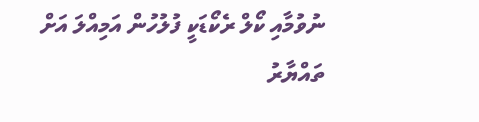ނުވުމާއި ކޯލް ރެކޯޑަކީ ފުލުހުން އަމިއްލަ އަށް ތައްޔާރު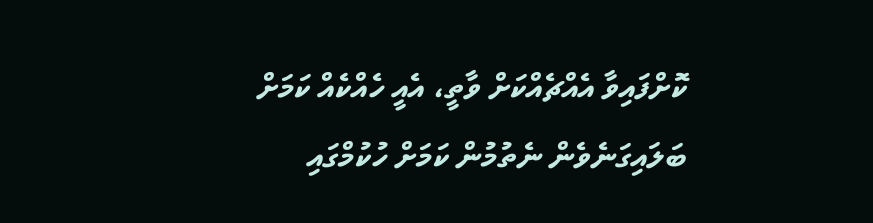ކޮށްފައިވާ އެއްޗެއްކަށް ވާތީ، އެއީ ހެއްކެއް ކަމަށް ބަލައިގަނެވެން ނެތުމުން ކަމަށް ހުކުމްގައި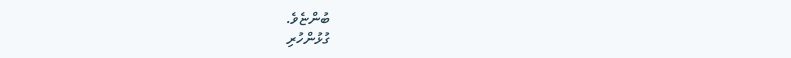ބުންޏެވެ.
ގުޅުންހުރި